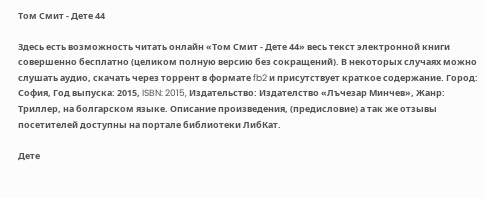Том Смит - Дете 44

Здесь есть возможность читать онлайн «Том Смит - Дете 44» весь текст электронной книги совершенно бесплатно (целиком полную версию без сокращений). В некоторых случаях можно слушать аудио, скачать через торрент в формате fb2 и присутствует краткое содержание. Город: София, Год выпуска: 2015, ISBN: 2015, Издательство: Издателство «Лъчезар Минчев», Жанр: Триллер, на болгарском языке. Описание произведения, (предисловие) а так же отзывы посетителей доступны на портале библиотеки ЛибКат.

Дете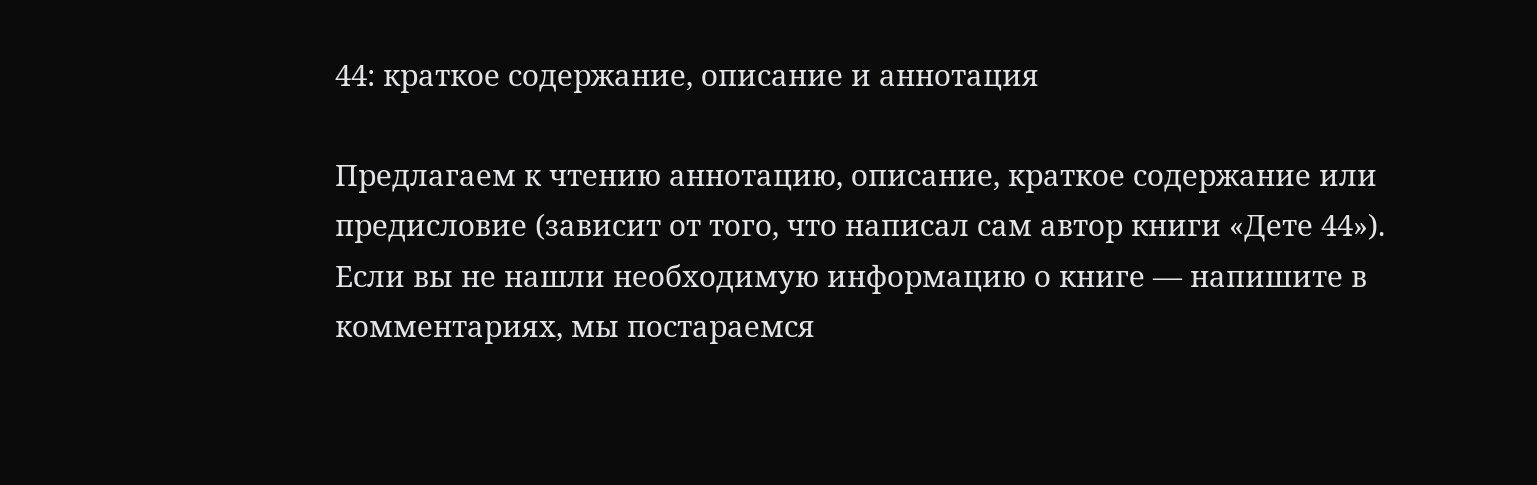44: краткое содержание, описание и аннотация

Предлагаем к чтению аннотацию, описание, краткое содержание или предисловие (зависит от того, что написал сам автор книги «Дете 44»). Если вы не нашли необходимую информацию о книге — напишите в комментариях, мы постараемся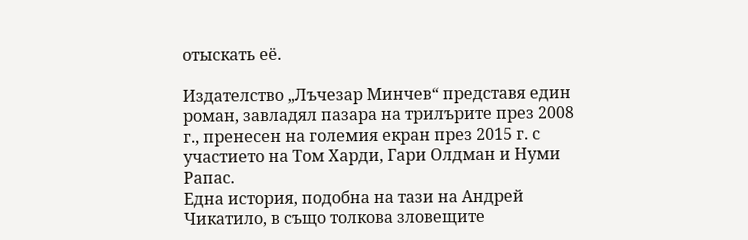отыскать её.

Издателство „Лъчезар Минчев“ представя един роман, завладял пазара на трилърите през 2008 г., пренесен на големия екран през 2015 г. с участието на Том Харди, Гари Олдман и Нуми Рапас.
Една история, подобна на тази на Андрей Чикатило, в също толкова зловещите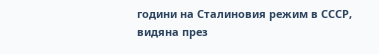години на Сталиновия режим в СССР, видяна през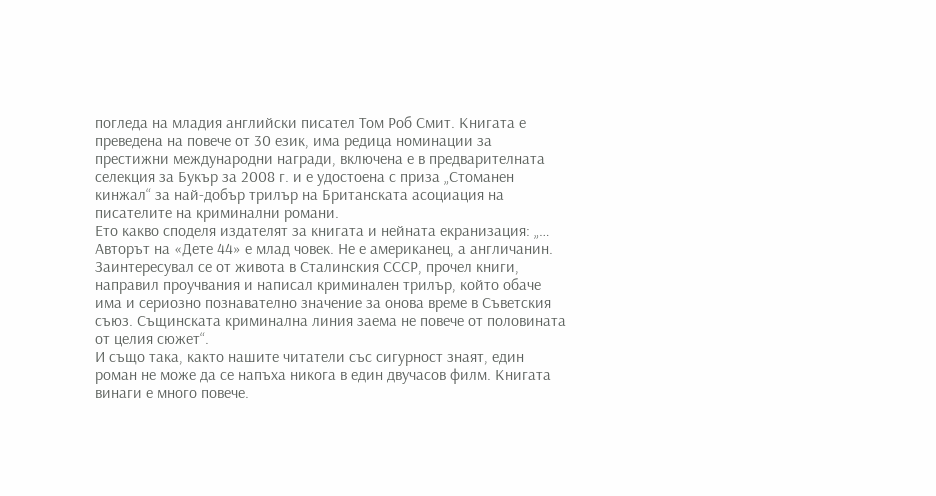погледа на младия английски писател Том Роб Смит. Книгата е преведена на повече от 30 език, има редица номинации за престижни международни награди, включена е в предварителната селекция за Букър за 2008 г. и е удостоена с приза „Стоманен кинжал“ за най-добър трилър на Британската асоциация на писателите на криминални романи.
Ето какво споделя издателят за книгата и нейната екранизация: „… Авторът на «Дете 44» е млад човек. Не е американец, а англичанин. Заинтересувал се от живота в Сталинския СССР, прочел книги, направил проучвания и написал криминален трилър, който обаче има и сериозно познавателно значение за онова време в Съветския съюз. Същинската криминална линия заема не повече от половината от целия сюжет“.
И също така, както нашите читатели със сигурност знаят, един роман не може да се напъха никога в един двучасов филм. Книгата винаги е много повече.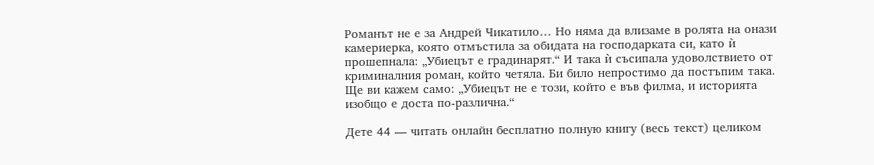Романът не е за Андрей Чикатило… Но няма да влизаме в ролята на онази камериерка, която отмъстила за обидата на господарката си, като ѝ прошепнала: „Убиецът е градинарят.“ И така ѝ съсипала удоволствието от криминалния роман, който четяла. Би било непростимо да постъпим така. Ще ви кажем само: „Убиецът не е този, който е във филма, и историята изобщо е доста по-различна.“

Дете 44 — читать онлайн бесплатно полную книгу (весь текст) целиком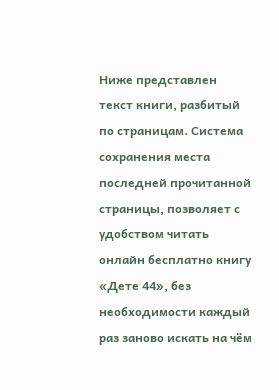Ниже представлен текст книги, разбитый по страницам. Система сохранения места последней прочитанной страницы, позволяет с удобством читать онлайн бесплатно книгу «Дете 44», без необходимости каждый раз заново искать на чём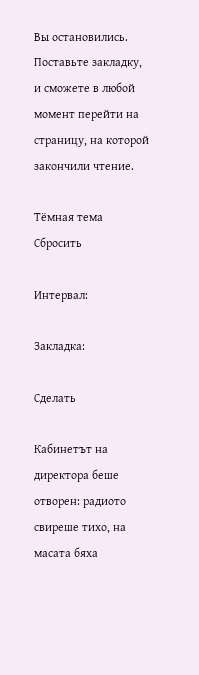Вы остановились. Поставьте закладку, и сможете в любой момент перейти на страницу, на которой закончили чтение.

Тёмная тема
Сбросить

Интервал:

Закладка:

Сделать

Кабинетът на директора беше отворен: радиото свиреше тихо, на масата бяха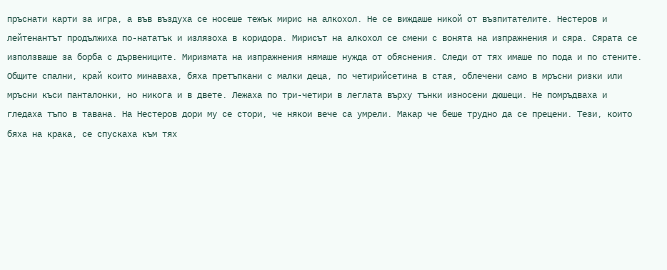пръснати карти за игра, а във въздуха се носеше тежък мирис на алкохол. Не се виждаше никой от възпитателите. Нестеров и лейтенантът продължиха по-нататък и излязоха в коридора. Мирисът на алкохол се смени с вонята на изпражнения и сяра. Сярата се използваше за борба с дървениците. Миризмата на изпражнения нямаше нужда от обяснения. Следи от тях имаше по пода и по стените. Общите спални, край които минаваха, бяха претъпкани с малки деца, по четирийсетина в стая, облечени само в мръсни ризки или мръсни къси панталонки, но никога и в двете. Лежаха по три-четири в леглата върху тънки износени дюшеци. Не помръдваха и гледаха тъпо в тавана. На Нестеров дори му се стори, че някои вече са умрели. Макар че беше трудно да се прецени. Тези, които бяха на крака, се спускаха към тях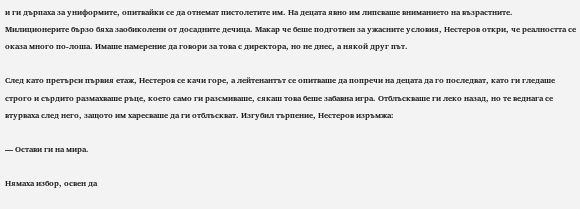и ги дърпаха за униформите, опитвайки се да отнемат пистолетите им. На децата явно им липсваше вниманието на възрастните. Милиционерите бързо бяха заобиколени от досадните дечица. Макар че беше подготвен за ужасните условия, Нестеров откри, че реалността се оказа много по-лоша. Имаше намерение да говори за това с директора, но не днес, а някой друг път.

След като претърси първия етаж, Нестеров се качи горе, а лейтенантът се опитваше да попречи на децата да го последват, като ги гледаше строго и сърдито размахваше ръце, което само ги разсмиваше, сякаш това беше забавна игра. Отблъскваше ги леко назад, но те веднага се втурваха след него, защото им харесваше да ги отблъскват. Изгубил търпение, Нестеров изръмжа:

— Остави ги на мира.

Нямаха избор, освен да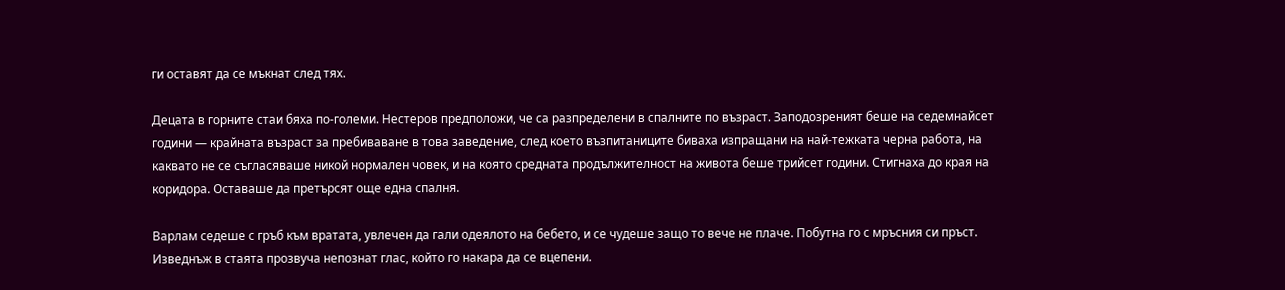ги оставят да се мъкнат след тях.

Децата в горните стаи бяха по-големи. Нестеров предположи, че са разпределени в спалните по възраст. Заподозреният беше на седемнайсет години — крайната възраст за пребиваване в това заведение, след което възпитаниците биваха изпращани на най-тежката черна работа, на каквато не се съгласяваше никой нормален човек, и на която средната продължителност на живота беше трийсет години. Стигнаха до края на коридора. Оставаше да претърсят още една спалня.

Варлам седеше с гръб към вратата, увлечен да гали одеялото на бебето, и се чудеше защо то вече не плаче. Побутна го с мръсния си пръст. Изведнъж в стаята прозвуча непознат глас, който го накара да се вцепени.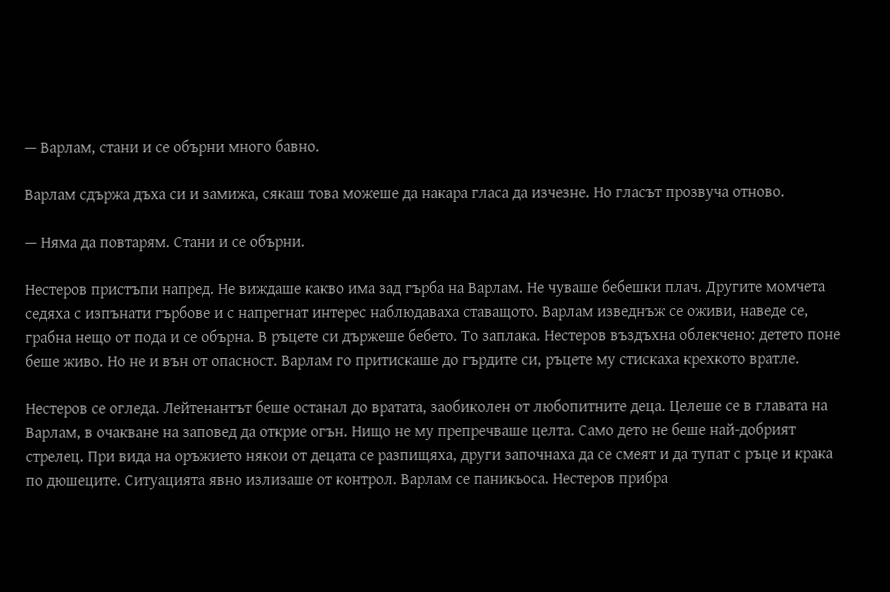— Варлам, стани и се обърни много бавно.

Варлам сдържа дъха си и замижа, сякаш това можеше да накара гласа да изчезне. Но гласът прозвуча отново.

— Няма да повтарям. Стани и се обърни.

Нестеров пристъпи напред. Не виждаше какво има зад гърба на Варлам. Не чуваше бебешки плач. Другите момчета седяха с изпънати гърбове и с напрегнат интерес наблюдаваха ставащото. Варлам изведнъж се оживи, наведе се, грабна нещо от пода и се обърна. В ръцете си държеше бебето. То заплака. Нестеров въздъхна облекчено: детето поне беше живо. Но не и вън от опасност. Варлам го притискаше до гърдите си, ръцете му стискаха крехкото вратле.

Нестеров се огледа. Лейтенантът беше останал до вратата, заобиколен от любопитните деца. Целеше се в главата на Варлам, в очакване на заповед да открие огън. Нищо не му препречваше целта. Само дето не беше най-добрият стрелец. При вида на оръжието някои от децата се разпищяха, други започнаха да се смеят и да тупат с ръце и крака по дюшеците. Ситуацията явно излизаше от контрол. Варлам се паникьоса. Нестеров прибра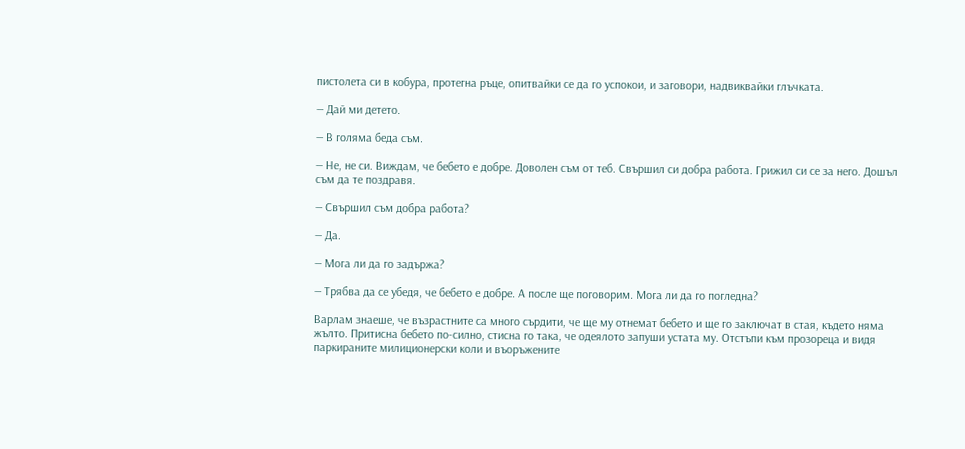пистолета си в кобура, протегна ръце, опитвайки се да го успокои, и заговори, надвиквайки глъчката.

— Дай ми детето.

— В голяма беда съм.

— Не, не си. Виждам, че бебето е добре. Доволен съм от теб. Свършил си добра работа. Грижил си се за него. Дошъл съм да те поздравя.

— Свършил съм добра работа?

— Да.

— Мога ли да го задържа?

— Трябва да се убедя, че бебето е добре. А после ще поговорим. Мога ли да го погледна?

Варлам знаеше, че възрастните са много сърдити, че ще му отнемат бебето и ще го заключат в стая, където няма жълто. Притисна бебето по-силно, стисна го така, че одеялото запуши устата му. Отстъпи към прозореца и видя паркираните милиционерски коли и въоръжените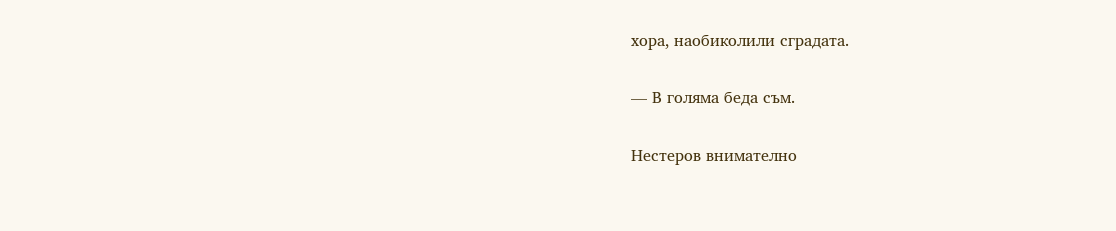хора, наобиколили сградата.

— В голяма беда съм.

Нестеров внимателно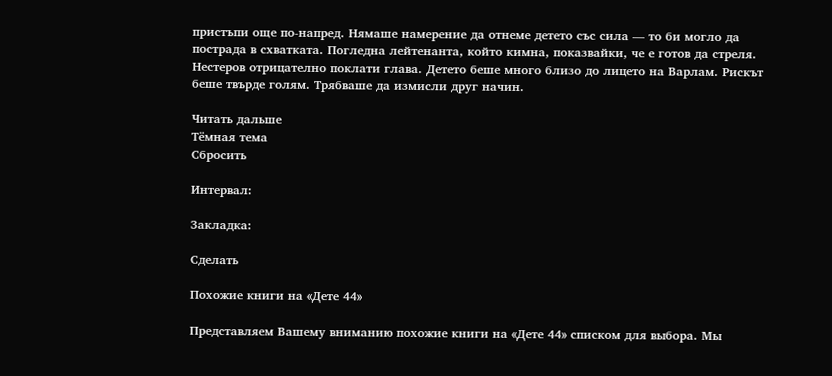пристъпи още по-напред. Нямаше намерение да отнеме детето със сила — то би могло да пострада в схватката. Погледна лейтенанта, който кимна, показвайки, че е готов да стреля. Нестеров отрицателно поклати глава. Детето беше много близо до лицето на Варлам. Рискът беше твърде голям. Трябваше да измисли друг начин.

Читать дальше
Тёмная тема
Сбросить

Интервал:

Закладка:

Сделать

Похожие книги на «Дете 44»

Представляем Вашему вниманию похожие книги на «Дете 44» списком для выбора. Мы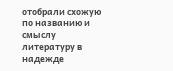отобрали схожую по названию и смыслу литературу в надежде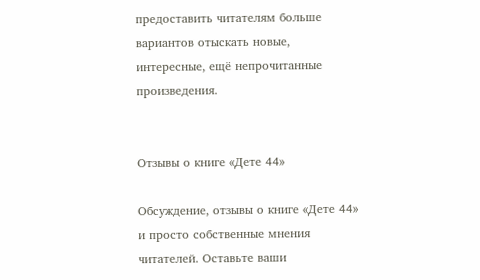предоставить читателям больше вариантов отыскать новые, интересные, ещё непрочитанные произведения.


Отзывы о книге «Дете 44»

Обсуждение, отзывы о книге «Дете 44» и просто собственные мнения читателей. Оставьте ваши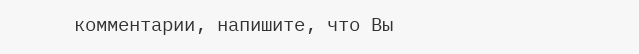комментарии, напишите, что Вы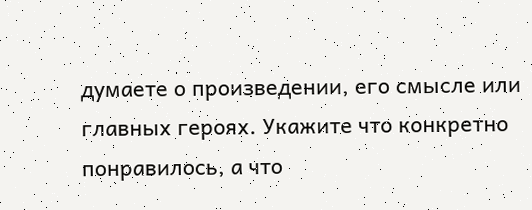думаете о произведении, его смысле или главных героях. Укажите что конкретно понравилось, а что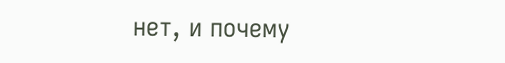нет, и почему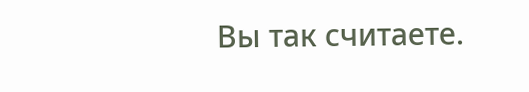Вы так считаете.